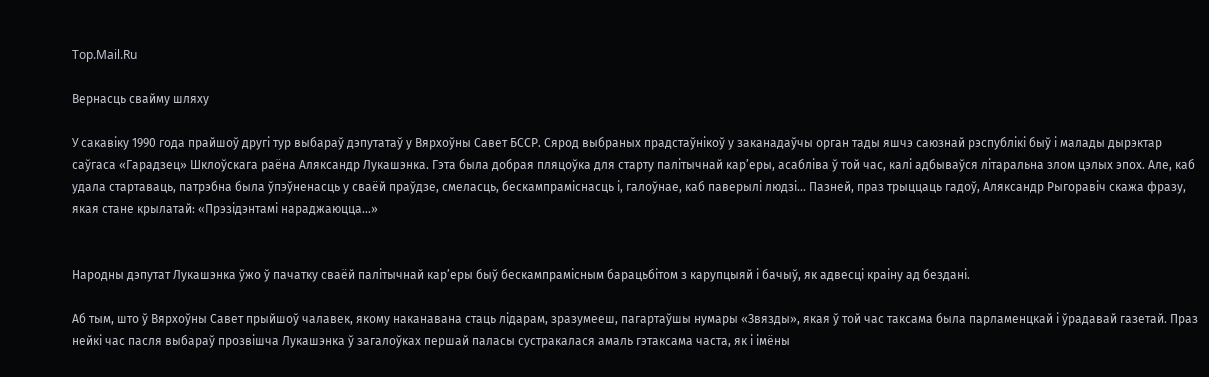Top.Mail.Ru

Вернасць свайму шляху

У сакавіку 1990 года прайшоў другі тур выбараў дэпутатаў у Вярхоўны Савет БССР. Сярод выбраных прадстаўнікоў у заканадаўчы орган тады яшчэ саюзнай рэспублікі быў і малады дырэктар саўгаса «Гарадзец» Шклоўскага раёна Аляксандр Лукашэнка. Гэта была добрая пляцоўка для старту палітычнай кар’еры, асабліва ў той час, калі адбываўся літаральна злом цэлых эпох. Але, каб удала стартаваць, патрэбна была ўпэўненасць у сваёй праўдзе, смеласць, бескампраміснасць і, галоўнае, каб паверылі людзі... Пазней, праз трыццаць гадоў, Аляксандр Рыгоравіч скажа фразу, якая стане крылатай: «Прэзідэнтамі нараджаюцца...»


Народны дэпутат Лукашэнка ўжо ў пачатку сваёй палітычнай кар’еры быў бескампрамісным барацьбітом з карупцыяй і бачыў, як адвесці краіну ад бездані.

Аб тым, што ў Вярхоўны Савет прыйшоў чалавек, якому наканавана стаць лідарам, зразумееш, пагартаўшы нумары «Звязды», якая ў той час таксама была парламенцкай і ўрадавай газетай. Праз нейкі час пасля выбараў прозвішча Лукашэнка ў загалоўках першай паласы сустракалася амаль гэтаксама часта, як і імёны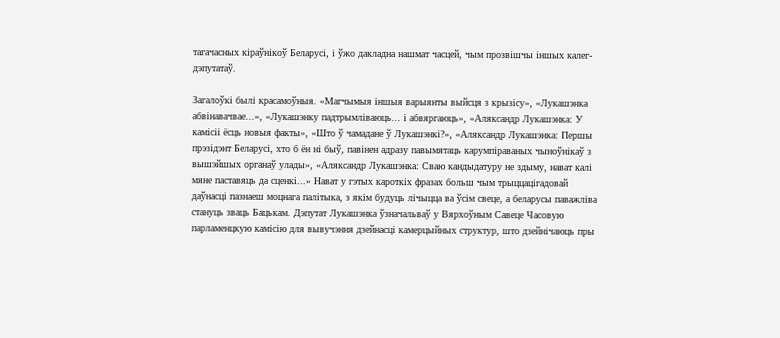тагачасных кіраўнікоў Беларусі, і ўжо дакладна нашмат часцей, чым прозвішчы іншых калег-дэпутатаў.

Загалоўкі былі красамоўныя. «Магчымыя іншыя варыянты выйсця з крызісу», «Лукашэнка абвінавачвае...», «Лукашэнку падтрымліваюць... і абвяргаюць», «Аляксандр Лукашэнка: У камісіі ёсць новыя факты», «Што ў чамадане ў Лукашэнкі?», «Аляксандр Лукашэнка: Першы прэзідэнт Беларусі, хто б ён ні быў, павінен адразу павымятаць карумпіраваных чыноўнікаў з вышэйшых органаў улады», «Аляксандр Лукашэнка: Сваю кандыдатуру не здыму, нават калі мяне паставяць да сценкі...» Нават у гэтых кароткіх фразах больш чым трыццацігадовай даўнасці пазнаеш моцнага палітыка, з якім будуць лічыцца ва ўсім свеце, а беларусы паважліва стануць зваць Бацькам. Дэпутат Лукашэнка ўзначальваў у Вярхоўным Савеце Часовую парламенцкую камісію для вывучэння дзейнасці камерцыйных структур, што дзейнічаюць пры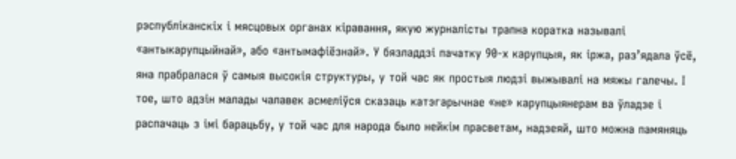рэспубліканскіх і мясцовых органах кіравання, якую журналісты трапна коратка называлі «антыкарупцыйнай», або «антымафіёзнай». У бязладдзі пачатку 90-х карупцыя, як іржа, раз’ядала ўсё, яна прабралася ў самыя высокія структуры, у той час як простыя людзі выжывалі на мяжы галечы. І тое, што адзін малады чалавек асмеліўся сказаць катэгарычнае «не» карупцыянерам ва ўладзе і распачаць з імі барацьбу, у той час для народа было нейкім прасветам, надзеяй, што можна памяняць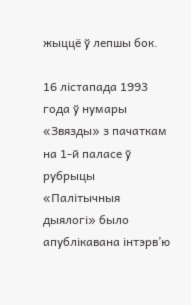жыццё ў лепшы бок.

16 лістапада 1993 года ў нумары «Звязды» з пачаткам на 1-й паласе ў рубрыцы «Палітычныя дыялогі» было апублікавана інтэрв’ю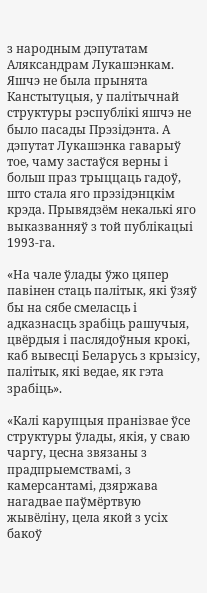з народным дэпутатам Аляксандрам Лукашэнкам. Яшчэ не была прынята Канстытуцыя, у палітычнай структуры рэспублікі яшчэ не было пасады Прэзідэнта. А дэпутат Лукашэнка гаварыў тое, чаму застаўся верны і больш праз трыццаць гадоў, што стала яго прэзідэнцкім крэда. Прывядзём некалькі яго выказванняў з той публікацыі 1993-га.

«На чале ўлады ўжо цяпер павінен стаць палітык, які ўзяў бы на сябе смеласць і адказнасць зрабіць рашучыя, цвёрдыя і паслядоўныя крокі, каб вывесці Беларусь з крызісу, палітык, які ведае, як гэта зрабіць».

«Калі карупцыя пранізвае ўсе структуры ўлады, якія, у сваю чаргу, цесна звязаны з прадпрыемствамі, з камерсантамі, дзяржава нагадвае паўмёртвую жывёліну, цела якой з усіх бакоў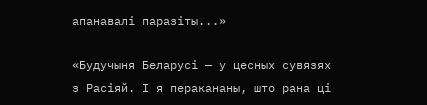апанавалі паразіты...»

«Будучыня Беларусі — у цесных сувязях з Расіяй. І я перакананы, што рана ці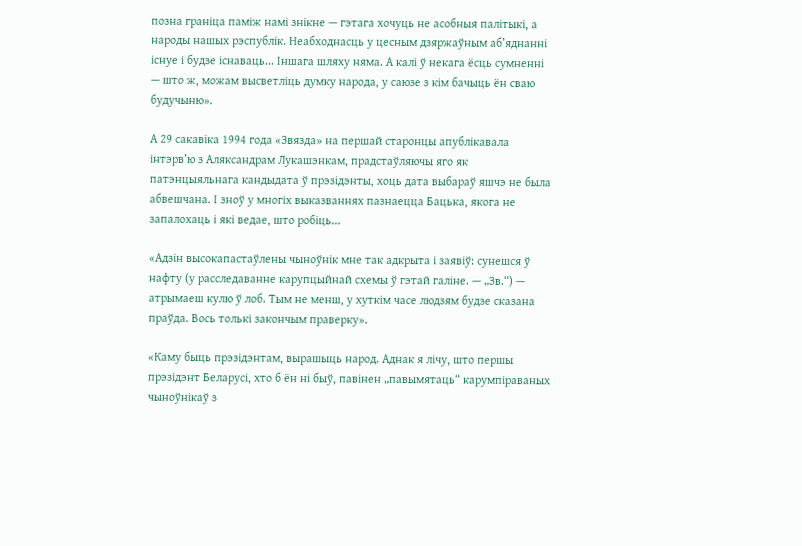позна граніца паміж намі знікне — гэтага хочуць не асобныя палітыкі, а народы нашых рэспублік. Неабходнасць у цесным дзяржаўным аб’яднанні існуе і будзе існаваць... Іншага шляху няма. А калі ў некага ёсць сумненні — што ж, можам высветліць думку народа, у саюзе з кім бачыць ён сваю будучыню».

А 29 сакавіка 1994 года «Звязда» на першай старонцы апублікавала інтэрв’ю з Аляксандрам Лукашэнкам, прадстаўляючы яго як патэнцыяльнага кандыдата ў прэзідэнты, хоць дата выбараў яшчэ не была абвешчана. І зноў у многіх выказваннях пазнаецца Бацька, якога не запалохаць і які ведае, што робіць...

«Адзін высокапастаўлены чыноўнік мне так адкрыта і заявіў: сунешся ў нафту (у расследаванне карупцыйнай схемы ў гэтай галіне. — „Зв.“) — атрымаеш кулю ў лоб. Тым не менш, у хуткім часе людзям будзе сказана праўда. Вось толькі закончым праверку».

«Каму быць прэзідэнтам, вырашыць народ. Аднак я лічу, што першы прэзідэнт Беларусі, хто б ён ні быў, павінен „павымятаць“ карумпіраваных чыноўнікаў з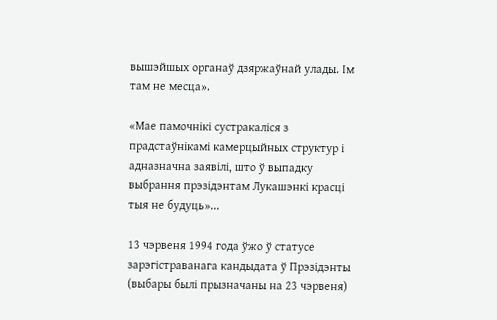вышэйшых органаў дзяржаўнай улады. Ім там не месца».

«Мае памочнікі сустракаліся з прадстаўнікамі камерцыйных структур і адназначна заявілі, што ў выпадку выбрання прэзідэнтам Лукашэнкі красці тыя не будуць»...

13 чэрвеня 1994 года ўжо ў статусе зарэгістраванага кандыдата ў Прэзідэнты (выбары былі прызначаны на 23 чэрвеня)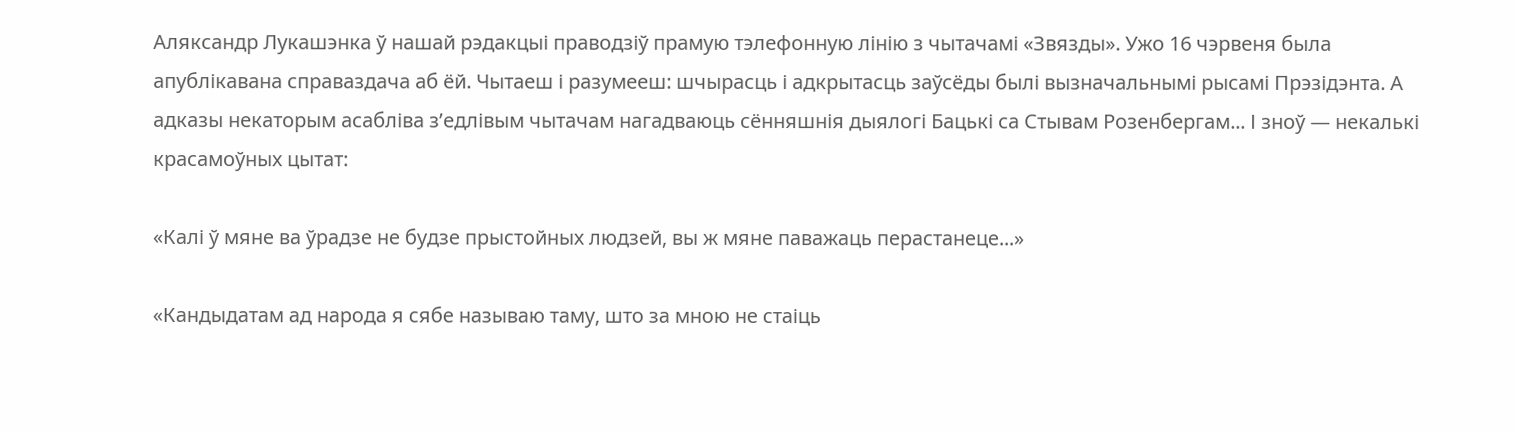Аляксандр Лукашэнка ў нашай рэдакцыі праводзіў прамую тэлефонную лінію з чытачамі «Звязды». Ужо 16 чэрвеня была апублікавана справаздача аб ёй. Чытаеш і разумееш: шчырасць і адкрытасць заўсёды былі вызначальнымі рысамі Прэзідэнта. А адказы некаторым асабліва з’едлівым чытачам нагадваюць сённяшнія дыялогі Бацькі са Стывам Розенбергам... І зноў — некалькі красамоўных цытат:

«Калі ў мяне ва ўрадзе не будзе прыстойных людзей, вы ж мяне паважаць перастанеце...»

«Кандыдатам ад народа я сябе называю таму, што за мною не стаіць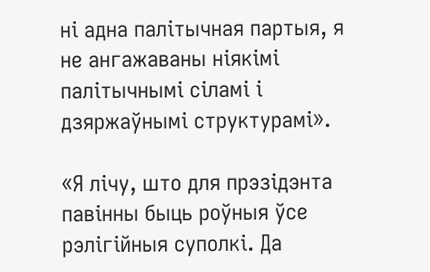ні адна палітычная партыя, я не ангажаваны ніякімі палітычнымі сіламі і дзяржаўнымі структурамі».

«Я лічу, што для прэзідэнта павінны быць роўныя ўсе рэлігійныя суполкі. Да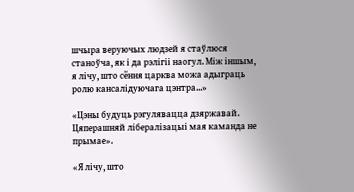шчыра веруючых людзей я стаўлюся станоўча, як і да рэлігіі наогул. Між іншым, я лічу, што сёння царква можа адыграць ролю кансалідуючага цэнтра...»

«Цэны будуць рэгулявацца дзяржавай. Цяперашняй лібералізацыі мая каманда не прымае».

«Я лічу, што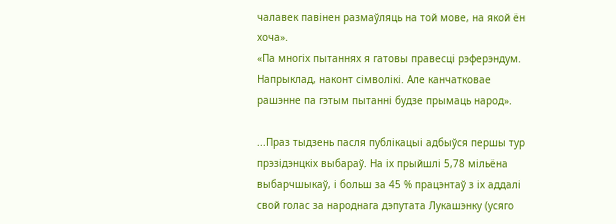чалавек павінен размаўляць на той мове, на якой ён хоча».
«Па многіх пытаннях я гатовы правесці рэферэндум. Напрыклад, наконт сімволікі. Але канчатковае рашэнне па гэтым пытанні будзе прымаць народ».

...Праз тыдзень пасля публікацыі адбыўся першы тур прэзідэнцкіх выбараў. На іх прыйшлі 5,78 мільёна выбарчшыкаў, і больш за 45 % працэнтаў з іх аддалі свой голас за народнага дэпутата Лукашэнку (усяго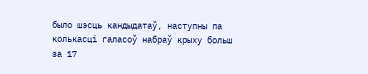было шэсць кандыдатаў, наступны па колькасці галасоў набраў крыху больш за 17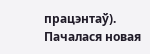працэнтаў). Пачалася новая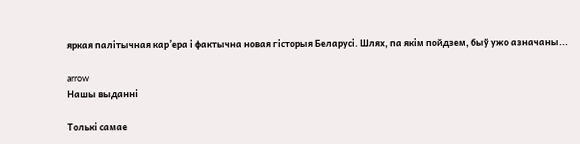яркая палітычная кар’ера і фактычна новая гісторыя Беларусі. Шлях, па якім пойдзем, быў ужо азначаны...

arrow
Нашы выданні

Толькі самае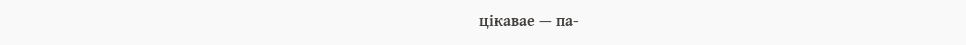цікавае — па-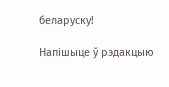беларуску!

Напішыце ў рэдакцыю